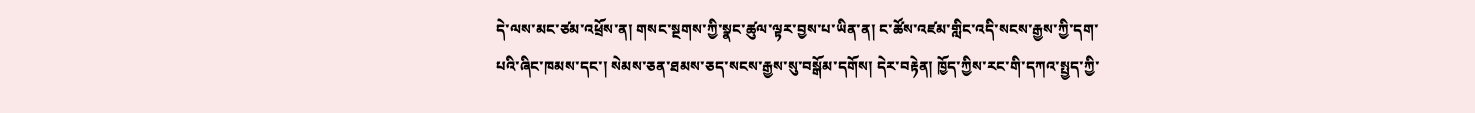དེ་ལས་མང་ཙམ་འཕྲོས་ན། གསང་སྔགས་ཀྱི་སྣང་ཚུལ་ལྟར་བྱས་པ་ཡིན་ན། ང་ཚོས་འཛམ་གླིང་འདི་སངས་རྒྱས་ཀྱི་དག་པའི་ཞིང་ཁམས་དང་། སེམས་ཅན་ཐམས་ཅད་སངས་རྒྱས་སུ་བསྒོམ་དགོས། དེར་བརྟེན། ཁྱོད་ཀྱིས་རང་གི་དཀའ་སྤྱད་ཀྱི་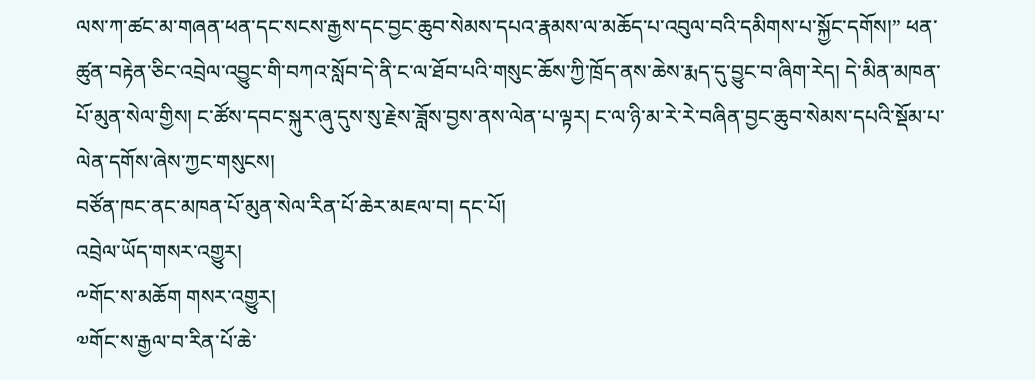ལས་ཀ་ཚང་མ་གཞན་ཕན་དང་སངས་རྒྱས་དང་བྱང་ཆུབ་སེམས་དཔའ་རྣམས་ལ་མཆོད་པ་འབུལ་བའི་དམིགས་པ་སྐྱོང་དགོས།” ཕན་ཚུན་བརྟེན་ཅིང་འབྲེལ་འབྱུང་གི་བཀའ་སློབ་དེ་ནི་ང་ལ་ཐོབ་པའི་གསུང་ཆོས་ཀྱི་ཁྲོད་ནས་ཆེས་རྨད་དུ་བྱུང་བ་ཞིག་རེད། དེ་མིན་མཁན་པོ་མུན་སེལ་གྱིས། ང་ཚོས་དབང་སྐུར་ཞུ་དུས་སུ་རྗེས་ཟློས་བྱས་ནས་ལེན་པ་ལྟར། ང་ལ་ཉི་མ་རེ་རེ་བཞིན་བྱང་ཆུབ་སེམས་དཔའི་སྡོམ་པ་ལེན་དགོས་ཞེས་ཀྱང་གསུངས།
བཙོན་ཁང་ནང་མཁན་པོ་མུན་སེལ་རིན་པོ་ཆེར་མཇལ་བ། དང་པོ།
འབྲེལ་ཡོད་གསར་འགྱུར།
༸གོང་ས་མཆོག གསར་འགྱུར།
༧གོང་ས་རྒྱལ་བ་རིན་པོ་ཆེ་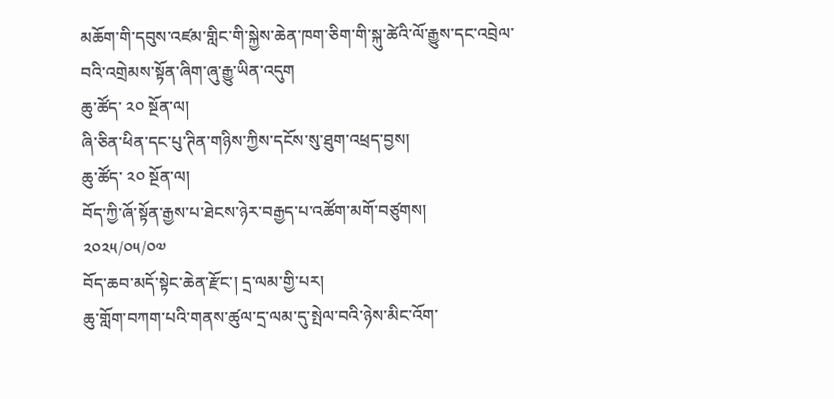མཆོག་གི་དབུས་འཛམ་གླིང་གི་སྐྱེས་ཆེན་ཁག་ཅིག་གི་སྐུ་ཚེའི་ལོ་རྒྱུས་དང་འབྲེལ་བའི་འགྲེམས་སྟོན་ཞིག་ཞུ་རྒྱུ་ཡིན་འདུག
ཆུ་ཚོད་ ༢༠ སྔོན་ལ།
ཞི་ཅིན་ཕིན་དང་པུ་ཊིན་གཉིས་ཀྱིས་དངོས་སུ་ཐུག་འཕྲད་བྱས།
ཆུ་ཚོད་ ༢༠ སྔོན་ལ།
བོད་ཀྱི་ཞོ་སྟོན་རྒྱས་པ་ཐེངས་ཉེར་བརྒྱད་པ་འཚོག་མགོ་བཙུགས།
༢༠༢༥/༠༥/༠༧
བོད་ཆབ་མདོ་སྟེང་ཆེན་རྫོང་། དྲ་ལམ་གྱི་པར།
ཆུ་གློག་བཀག་པའི་གནས་ཚུལ་དྲ་ལམ་དུ་སྤེལ་བའི་ཉེས་མིང་འོག་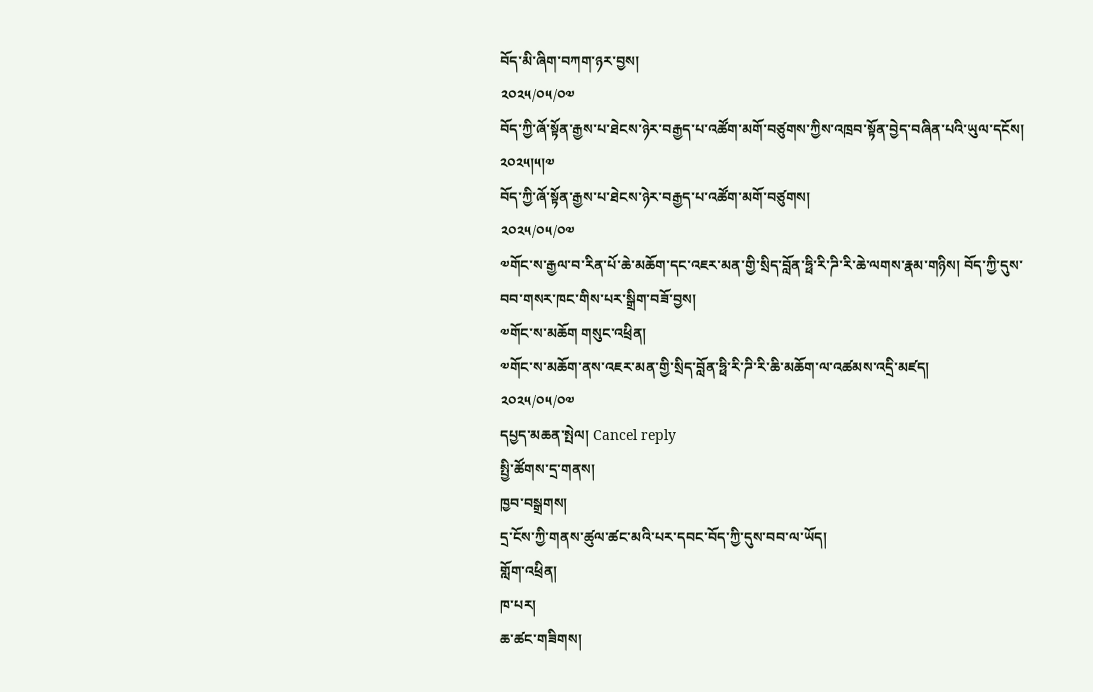བོད་མི་ཞིག་བཀག་ཉར་བྱས།
༢༠༢༥/༠༥/༠༧
བོད་ཀྱི་ཞོ་སྟོན་རྒྱས་པ་ཐེངས་ཉེར་བརྒྱད་པ་འཚོག་མགོ་བཙུགས་ཀྱིས་འཁྲབ་སྟོན་བྱེད་བཞིན་པའི་ཡུལ་དངོས། ༢༠༢༥།༥།༧
བོད་ཀྱི་ཞོ་སྟོན་རྒྱས་པ་ཐེངས་ཉེར་བརྒྱད་པ་འཚོག་མགོ་བཙུགས།
༢༠༢༥/༠༥/༠༧
༧གོང་ས་རྒྱལ་བ་རིན་པོ་ཆེ་མཆོག་དང་འཇར་མན་གྱི་སྲིད་བློན་ཧྥི་རི་ཌི་རི་ཆེ་ལགས་རྣམ་གཉིས། བོད་ཀྱི་དུས་བབ་གསར་ཁང་གིས་པར་སྒྲིག་བཟོ་བྱས།
༧གོང་ས་མཆོག གསུང་འཕྲིན།
༧གོང་ས་མཆོག་ནས་འཇར་མན་གྱི་སྲིད་བློན་ཧྥི་རི་ཌི་རི་ཆི་མཆོག་ལ་འཚམས་འདྲི་མཛད།
༢༠༢༥/༠༥/༠༧
དཔྱད་མཆན་སྤེལ། Cancel reply
སྤྱི་ཚོགས་དྲ་གནས།
ཁྱབ་བསྒྲགས།
དྲ་ངོས་ཀྱི་གནས་ཚུལ་ཚང་མའི་པར་དབང་བོད་ཀྱི་དུས་བབ་ལ་ཡོད།
གློག་འཕྲིན།
ཁ་པར།
ཆ་ཚང་གཟིགས།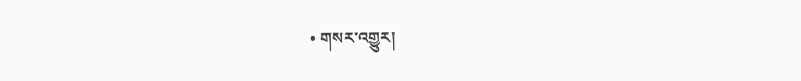• གསར་འགྱུར།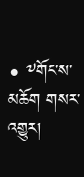• ༸གོང་ས་མཆོག གསར་འགྱུར།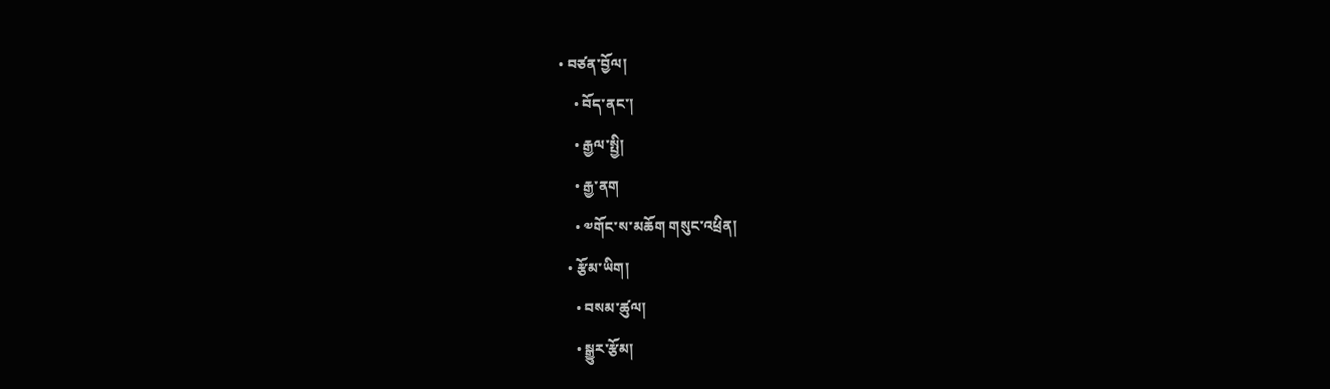• བཙན་བྱོལ།
    • བོད་ནང་།
    • རྒྱལ་སྤྱི།
    • རྒྱ་ནག
    • ༧གོང་ས་མཆོག གསུང་འཕྲིན།
  • རྩོམ་ཡིག།
    • བསམ་ཚུལ།
    • སྒྱུར་རྩོམ།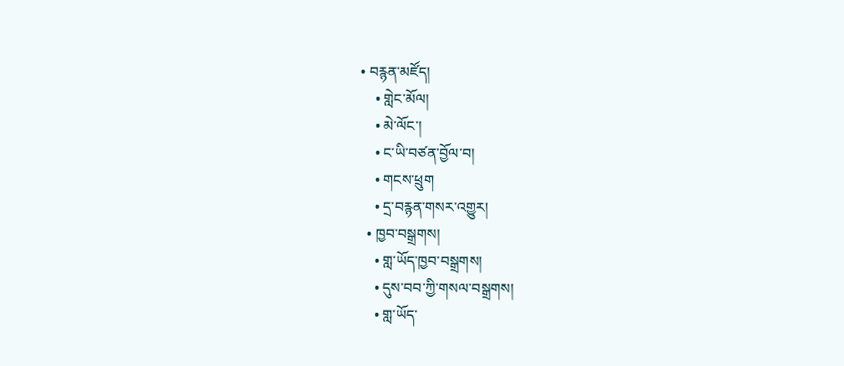• བརྙན་མཛོད།
    • གླེང་མོལ།
    • མེ་ལོང་།
    • ང་ཡི་བཙན་བྱོལ་བ།
    • གངས་ཕྲུག
    • དྲ་བརྙན་གསར་འགྱུར།
  • ཁྱབ་བསྒྲགས།
    • གླ་ཡོད་ཁྱབ་བསྒྲགས།
    • དུས་བབ་ཀྱི་གསལ་བསྒྲགས།
    • གླ་ཡོད་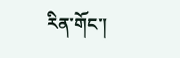རིན་གོང་།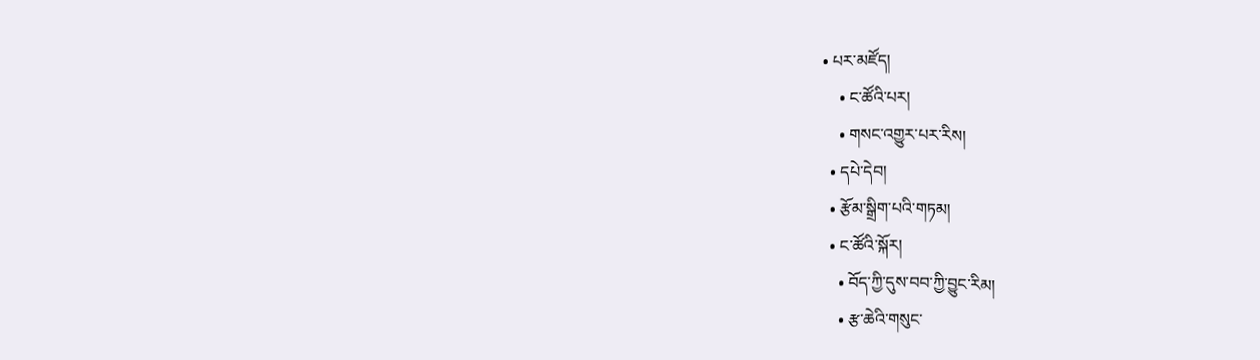• པར་མཛོད།
    • ང་ཚོའི་པར།
    • གསང་འགྱུར་པར་རིས།
  • དཔེ་དེབ།
  • རྩོམ་སྒྲིག་པའི་གཏམ།
  • ང་ཚོའི་སྐོར།
    • བོད་ཀྱི་དུས་བབ་ཀྱི་བྱུང་རིམ།
    • རྩ་ཆེའི་གསུང་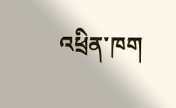འཕྲིན་ཁག